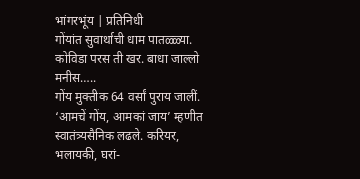भांगरभूंय | प्रतिनिधी
गोंयांत सुवार्थाची धाम पातळ्ळ्या. कोविडा परस ती खर. बाधा जाल्लो मनीस…..
गोंय मुक्तीक 64 वर्सां पुराय जालीं. ‘आमचें गोंय, आमकां जाय’ म्हणीत स्वातंत्र्यसैनिक लढले. करियर, भलायकी, घरां-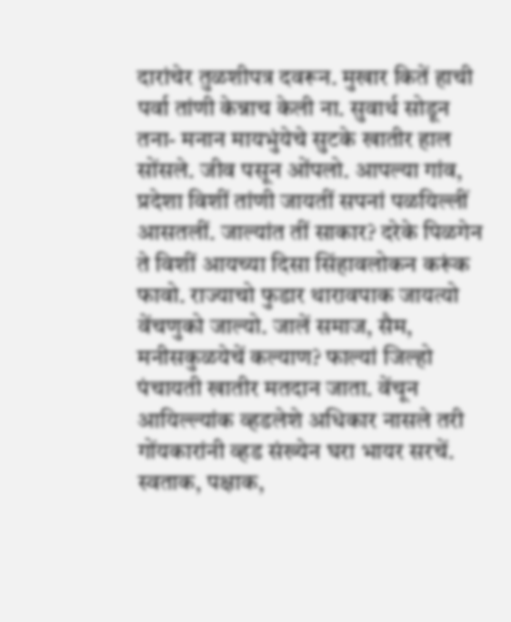दारांचेर तुळशीपत्र दवरून. मुखार कितें हाची पर्वा तांणी केन्नाच केली ना. सुवार्थ सोडून तना- मनान मायभुंयेचे सुटके खातीर हाल सोंसले. जीव पसून ओंपलो. आपल्या गांव, प्रदेशा विशीं तांणी जायतीं सपनां पळयिल्लीं आसतलीं. जाल्यांत तीं साकार? दरेके पिळगेन ते विशीं आयच्या दिसा सिंहावलोकन करूंक फावो. राज्याचो फुडार थारावपाक जायत्यो वेंचणुको जाल्यो. जालें समाज, सैम, मनीसकुळयेचें कल्याण? फाल्यां जिल्हो पंचायती खातीर मतदान जाता. वेंचून आयिल्ल्यांक व्हडलेशे अधिकार नासले तरी गोंयकारांनी व्हड संख्येन घरा भायर सरचें. स्वताक, पक्षाक,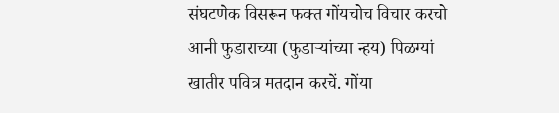संघटणेक विसरून फक्त गोंयचोच विचार करचो आनी फुडाराच्या (फुडाऱ्यांच्या न्हय) पिळग्यां खातीर पवित्र मतदान करचें. गोंया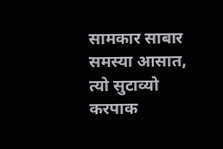सामकार साबार समस्या आसात, त्यो सुटाव्यो करपाक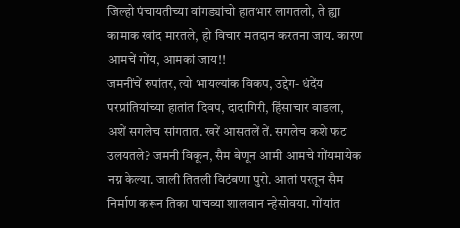जिल्हो पंचायतीच्या वांगड्यांचो हातभार लागतलो, ते ह्या कामाक खांद मारतले, हो विचार मतदान करतना जाय. कारण आमचें गोंय, आमकां जाय!!
जमनींचें रुपांतर, त्यो भायल्यांक विकप, उद्देग- धंदेंय परप्रांतियांच्या हातांत दिवप, दादागिरी, हिंसाचार वाडला, अशें सगलेच सांगतात. खरें आसतलें तें. सगलेच कशे फट उलयतले? जमनी विकून, सैम बेणून आमी आमचे गोंयमायेक नग्न केल्या. जाली तितली विटंबणा पुरो. आतां परतून सैम निर्माण करून तिका पाचव्या शालवान न्हेसोवया. गोंयांत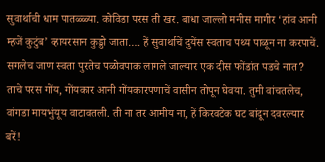सुवार्थाची धाम पातळ्ळ्या. कोविडा परस ती खर. बाधा जाल्लो मनीस मागीर ‘हांव आनी म्हजें कुटुंब’ व्हायरसान कुड्डो जाता…. हें सुवार्थाचें दुयेंस स्वताच पथ्य पाळून ना करपाचें. सगलेच जाण स्वता पुरतेच पळोवपाक लागले जाल्यार एक दीस फोंडांत पडचे नात? ताचे परस गोंय, गोंयकार आनी गोंयकारपणाचें वासीन तोपून घेवया. तुमी वांचतलेच, वांगडा मायभुंयूय वाटावतली. ती ना तर आमीय ना, हें किरवटेक घट बांदून दवरल्यार बरें!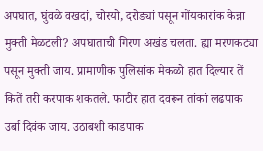अपघात, घुंवळे वखदां, चोरयो, दरोड्यां पसून गोंयकारांक केन्ना मुक्ती मेळटली? अपघाताची गिरण अखंड चलता. ह्या मरणकट्या पसून मुक्ती जाय. प्रामाणीक पुलिसांक मेकळो हात दिल्यार तें कितें तरी करपाक शकतले. फाटीर हात दवरून तांकां लढपाक उर्बा दिवंक जाय. उठाबशी काडपाक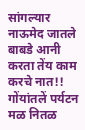सांगल्यार नाऊमेद जातले बाबडे आनी करता तेंय काम करचे नात!! गोंयांतलें पर्यटन मळ नितळ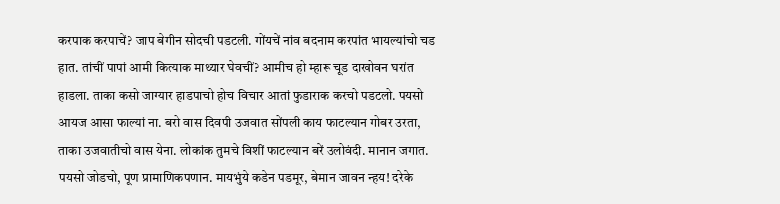करपाक करपाचें? जाप बेगीन सोदची पडटली. गोंयचें नांव बदनाम करपांत भायल्यांचो चड हात. तांचीं पापां आमी कित्याक माथ्यार घेवचीं? आमीच हो म्हारू चूड दाखोवन घरांत हाडला. ताका कसो जाग्यार हाडपाचो होच विचार आतां फुडाराक करचो पडटलो. पयसो आयज आसा फाल्यां ना. बरो वास दिवपी उजवात सोंपली काय फाटल्यान गोबर उरता, ताका उजवातीचो वास येना. लोकांक तुमचे विशीं फाटल्यान बरें उलोवंदी. मानान जगात. पयसो जोडचो, पूण प्रामाणिकपणान. मायभुंये कडेन पडमूर, बेमान जावन न्हय! दरेके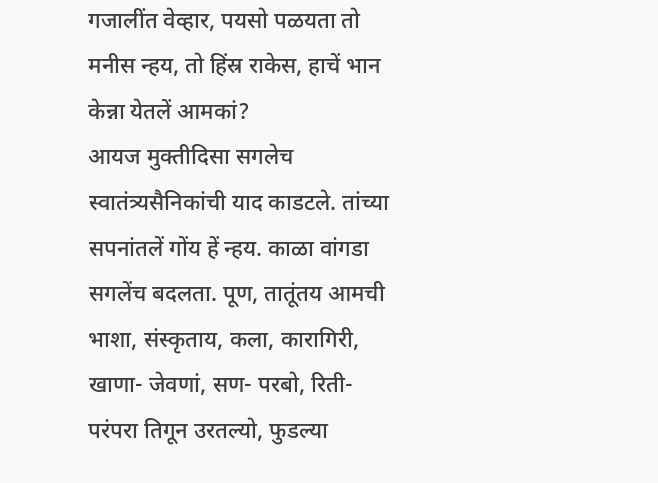गजालींत वेव्हार, पयसो पळयता तो मनीस न्हय, तो हिंस्र राकेस, हाचें भान केन्ना येतलें आमकां?
आयज मुक्तीदिसा सगलेच स्वातंत्र्यसैनिकांची याद काडटले. तांच्या सपनांतलें गोंय हें न्हय. काळा वांगडा सगलेंच बदलता. पूण, तातूंतय आमची भाशा, संस्कृताय, कला, कारागिरी, खाणा- जेवणां, सण- परबो, रिती- परंपरा तिगून उरतल्यो, फुडल्या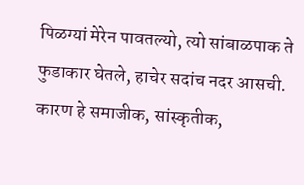पिळग्यां मेरेन पावतल्यो, त्यो सांबाळपाक ते फुडाकार घेतले, हाचेर सदांच नदर आसची. कारण हे समाजीक, सांस्कृतीक,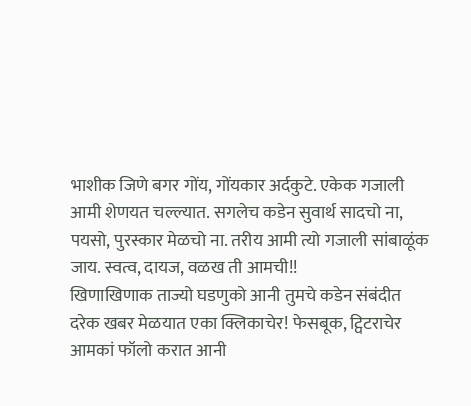भाशीक जिणे बगर गोंय, गोंयकार अर्दकुटे. एकेक गजाली आमी शेणयत चल्ल्यात. सगलेच कडेन सुवार्थ सादचो ना, पयसो, पुरस्कार मेळचो ना. तरीय आमी त्यो गजाली सांबाळूंक जाय. स्वत्व, दायज, वळख ती आमची!!
खिणाखिणाक ताज्यो घडणुको आनी तुमचे कडेन संबंदीत दरेक खबर मेळयात एका क्लिकाचेर! फेसबूक, ट्विटराचेर आमकां फॉलो करात आनी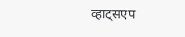व्हाट्सएप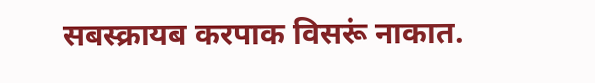सबस्क्रायब करपाक विसरूं नाकात.